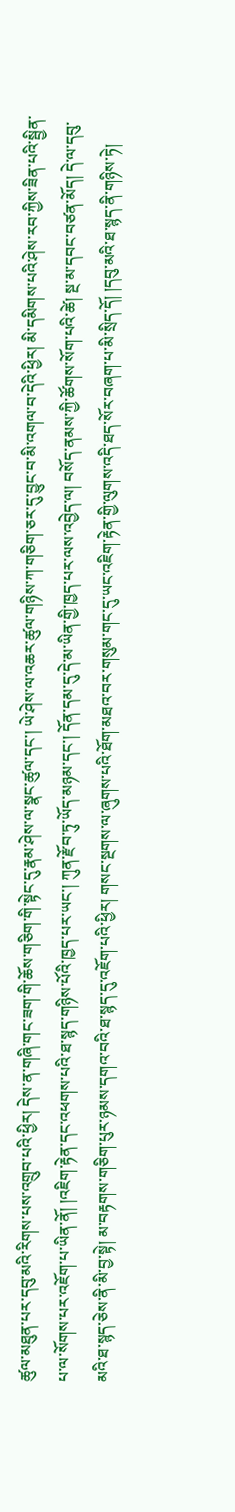ཚུལ་མཐུན་པར་དབུ་མའི་རིགས་པས་འགྲུབ་པའི་ཕྱིར། དེས་ན་གཞི་གང་ཟག་གི་ཆོས་གཅིག་གི་སྟེང་དུ་རྣམ་ཤེས་ལ་སྣང་ཚུལ་དང་། ཡེ་ཤེས་ལ་འཆར་ཚུལ་གཉིས་ཀ་གཅིག་ཅར་དུ་བྱུང་བ་མི་འགལ་བ་དེའི་ཕྱིར། མི་དམིགས་པའི་ཤེས་རབ་ཀྱིས་ཟིན་པའི་སྦྱིན་པ་ལ་སོགས་པར་འཇོག་པ་ཡིན་ནོ། །འཇིག་རྟེན་དང་འཕགས་པའི་ཐ་སྙད་གཉིས་པོའི་ཁྱད་པར་ཡང་། ཀུན་རྫོབ་ཏུ་ཡོད་མཉམ་དང་། དོན་དམ་དུ་དེ་མ་ཡིན་གྱི་ཁྱད་པར་ལས་འབྱེད་ལ། བསོད་ནམས་ཀྱི་ཚོགས་སོག་པའི་ཚེ། སྔ་མ་དབང་བཙན་མོད། དེ་ལ་དབུ་མའི་ཐ་སྙད་ཅེས་ནི་མི་བྱ་སྟེ། མ་བརྟགས་གཅིག་པུར་ཉམས་དགའ་བའི་ཐ་སྙད་དུ་འཇོག་པའི་ཕྱིར། གསང་སྔགས་ལ་ཞུགས་པའི་ཐོག་མཐའ་བར་གསུམ་གང་དུ་ཡང་འཇིག་རྟེན་གྱི་ལུགས་འདི་ཐད་སོར་བཞག་པ་མི་སྲིད་དོ། །དབུ་མའི་ཐ་སྙད་ནི་གཉིས་ཏེ།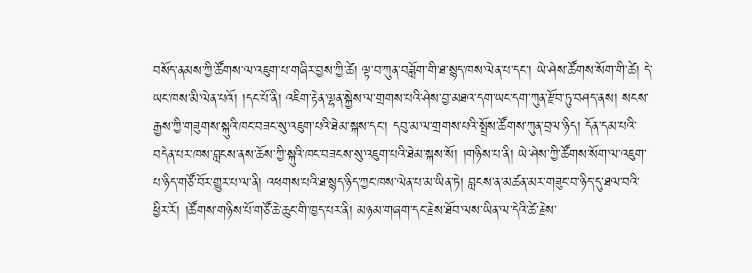བསོད་ནམས་ཀྱི་ཚོགས་ལ་འཇུག་པ་གཞིར་བྱས་ཀྱི་ཚེ། ལྟ་བ་ཀུན་བཟློག་གི་ཐ་སྙད་ཁས་ལེན་པ་དང་། ཡེ་ཤེས་ཚོགས་སོག་གི་ཚེ། དེ་ཡང་ཁས་མི་ལེན་པའོ། །དང་པོ་ནི། འཇིག་རྟེན་ལྷན་སྐྱེས་ལ་གྲགས་པའི་ཤེས་བྱ་མཐའ་དག་ཡང་དག་ཀུན་རྫོབ་ཏུ་བཤད་ནས། སངས་རྒྱས་ཀྱི་གཟུགས་སྐུའི་ཁང་བཟང་སུ་འཇུག་པའི་ཐེམ་སྐས་དང་། དབུ་མ་ལ་གྲགས་པའི་སྤྲོས་ཚོགས་ཀུན་བྲལ་ཉིད། དོན་དམ་པའི་བདེན་པར་ཁས་བླངས་ནས་ཆོས་ཀྱི་སྐུའི་ཁང་བཟངས་སུ་འཇུག་པའི་ཐེམ་སྐས་སོ། །གཉིས་པ་ནི། ཡེ་ཤེས་ཀྱི་ཚོགས་སོག་ལ་འཇུག་པ་ཉིད་གཙོ་བོར་གྱུར་པ་ལ་ནི། འཕགས་པའི་ཐ་སྙད་ཉིད་ཀྱང་ཁས་ལེན་པ་མ་ཡིན་ཏེ། བླངས་ན་མཚན་མར་གཟུང་བ་ཉིད་དུ་ཐལ་བའི་ཕྱིར་རོ། །ཚོགས་གཉིས་པོ་གཙོ་ཆེ་ཆུང་གི་ཁྱད་པར་ནི། མཉམ་གཞག་དང་རྗེས་ཐོབ་ལས་ཡིན་ལ་དེའི་ཚེ་རྗེས་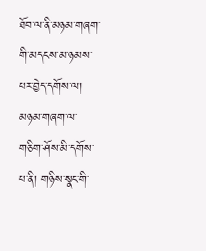ཐོབ་ལ་ནི་མཉམ་གཞག་གི་མདངས་མ་ཉམས་པར་བྱེད་དགོས་ལ། མཉམ་གཞག་ལ་གཅིག་ཤོས་མི་དགོས་པ་ནི། གཉིས་སྣང་གི་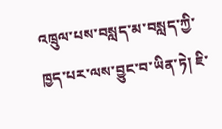འཁྲུལ་པས་བསླད་མ་བསླད་ཀྱི་ཁྱད་པར་ལས་བྱུང་བ་ཡིན་ཏེ། ཇི་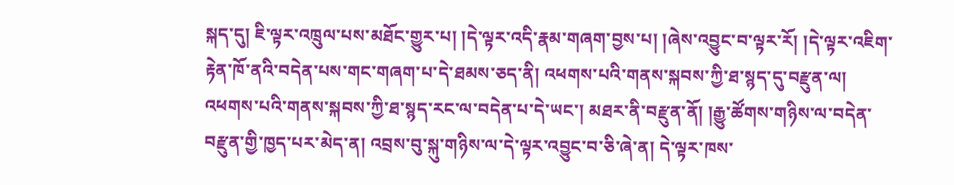སྐད་དུ། ཇི་ལྟར་འཁྲུལ་པས་མཐོང་གྱུར་པ། །དེ་ལྟར་འདི་རྣམ་གཞག་བྱས་པ། །ཞེས་འབྱུང་བ་ལྟར་རོ། །དེ་ལྟར་འཇིག་རྟེན་ཁོ་ནའི་བདེན་པས་གང་གཞག་པ་དེ་ཐམས་ཅད་ནི། འཕགས་པའི་གནས་སྐབས་ཀྱི་ཐ་སྙད་དུ་བརྫུན་ལ། འཕགས་པའི་གནས་སྐབས་ཀྱི་ཐ་སྙད་རང་ལ་བདེན་པ་དེ་ཡང་། མཐར་ནི་བརྫུན་ནོ། །རྒྱུ་ཚོགས་གཉིས་ལ་བདེན་བརྫུན་གྱི་ཁྱད་པར་མེད་ན། འབྲས་བུ་སྐུ་གཉིས་ལ་དེ་ལྟར་འབྱུང་བ་ཅི་ཞེ་ན། དེ་ལྟར་ཁས་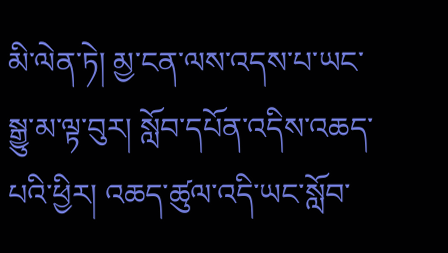མི་ལེན་ཏེ། མྱ་ངན་ལས་འདས་པ་ཡང་སྒྱུ་མ་ལྟ་བུར། སློབ་དཔོན་འདིས་འཆད་པའི་ཕྱིར། འཆད་ཚུལ་འདི་ཡང་སློབ་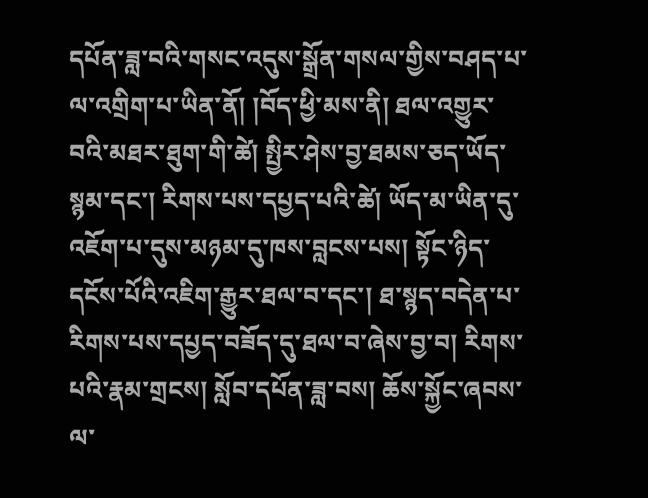དཔོན་ཟླ་བའི་གསང་འདུས་སྒྲོན་གསལ་གྱིས་བཤད་པ་ལ་འགྲིག་པ་ཡིན་ནོ། །བོད་ཕྱི་མས་ནི། ཐལ་འགྱུར་བའི་མཐར་ཐུག་གི་ཚེ། སྤྱིར་ཤེས་བྱ་ཐམས་ཅད་ཡོད་སྙམ་དང་། རིགས་པས་དཔྱད་པའི་ཚེ། ཡོད་མ་ཡིན་དུ་འཇོག་པ་དུས་མཉམ་དུ་ཁས་བླངས་པས། སྟོང་ཉིད་དངོས་པོའི་འཇིག་རྒྱུར་ཐལ་བ་དང་། ཐ་སྙད་བདེན་པ་རིགས་པས་དཔྱད་བཟོད་དུ་ཐལ་བ་ཞེས་བྱ་བ། རིགས་པའི་རྣམ་གྲངས། སློབ་དཔོན་ཟླ་བས། ཆོས་སྐྱོང་ཞབས་ལ་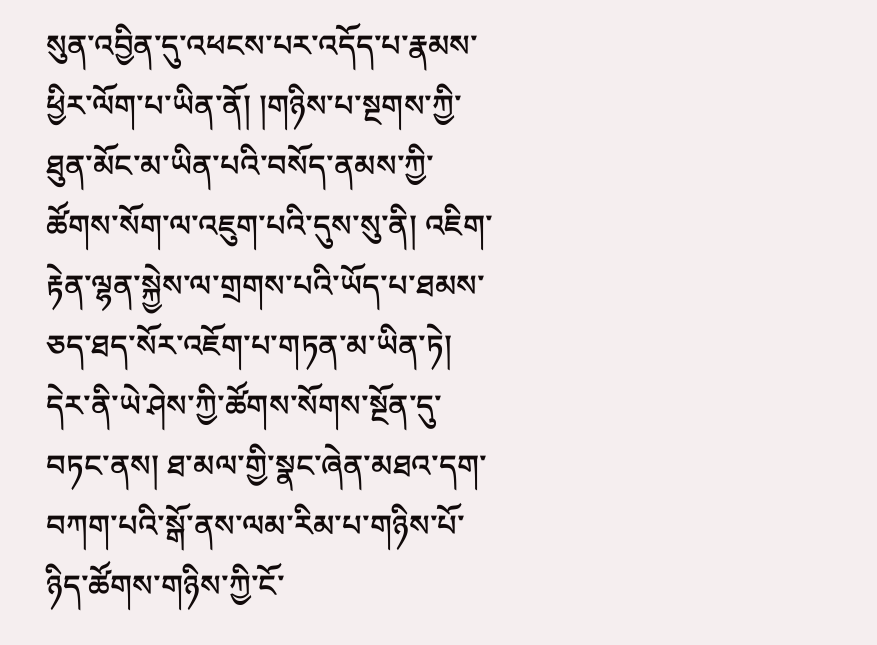སུན་འབྱིན་དུ་འཕངས་པར་འདོད་པ་རྣམས་ཕྱིར་ལོག་པ་ཡིན་ནོ། །གཉིས་པ་སྔགས་ཀྱི་ཐུན་མོང་མ་ཡིན་པའི་བསོད་ནམས་ཀྱི་ཚོགས་སོག་ལ་འཇུག་པའི་དུས་སུ་ནི། འཇིག་རྟེན་ལྷན་སྐྱེས་ལ་གྲགས་པའི་ཡོད་པ་ཐམས་ཅད་ཐད་སོར་འཇོག་པ་གཏན་མ་ཡིན་ཏེ། དེར་ནི་ཡེ་ཤེས་ཀྱི་ཚོགས་སོགས་སྔོན་དུ་བཏང་ནས། ཐ་མལ་གྱི་སྣང་ཞེན་མཐའ་དག་བཀག་པའི་སྒོ་ནས་ལམ་རིམ་པ་གཉིས་པོ་ཉིད་ཚོགས་གཉིས་ཀྱི་ངོ་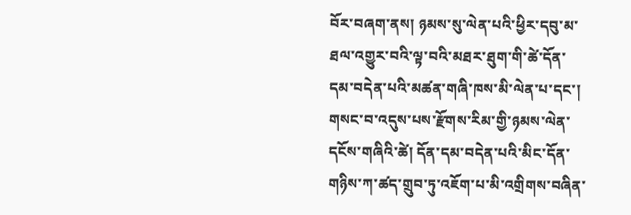བོར་བཞག་ནས། ཉམས་སུ་ལེན་པའི་ཕྱིར་དབུ་མ་ཐལ་འགྱུར་བའི་ལྟ་བའི་མཐར་ཐུག་གི་ཚེ་དོན་དམ་བདེན་པའི་མཚན་གཞི་ཁས་མི་ལེན་པ་དང་། གསང་བ་འདུས་པས་རྫོགས་རིམ་གྱི་ཉམས་ལེན་དངོས་གཞིའི་ཚེ། དོན་དམ་བདེན་པའི་མིང་དོན་གཉིས་ཀ་ཚད་གྲུབ་ཏུ་འཇོག་པ་མི་འགྲིགས་བཞིན་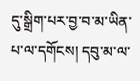དུ་སྒྲིག་པར་བྱ་བ་མ་ཡིན་པ་ལ་དགོངས། དབུ་མ་ལ་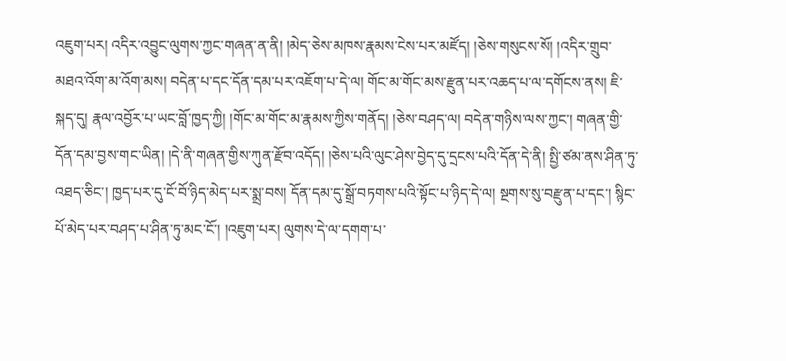འཇུག་པར། འདིར་འབྱུང་ལུགས་ཀྱང་གཞན་ན་ནི། །མེད་ཅེས་མཁས་རྣམས་ངེས་པར་མཛོད། །ཅེས་གསུངས་སོ། །འདིར་གྲུབ་མཐའ་འོག་མ་འོག་མས། བདེན་པ་དང་དོན་དམ་པར་འཇོག་པ་དེ་ལ། གོང་མ་གོང་མས་རྫུན་པར་འཆད་པ་ལ་དགོངས་ནས། ཇི་སྐད་དུ། རྣལ་འབྱོར་པ་ཡང་བློ་ཁྱད་ཀྱི། །གོང་མ་གོང་མ་རྣམས་ཀྱིས་གནོད། །ཅེས་བཤད་ལ། བདེན་གཉིས་ལས་ཀྱང་། གཞན་གྱི་དོན་དམ་བྱས་གང་ཡིན། །དེ་ནི་གཞན་གྱིས་ཀུན་རྫོབ་འདོད། །ཅེས་པའི་ལུང་ཤེས་བྱེད་དུ་དྲངས་པའི་དོན་དེ་ནི། སྤྱི་ཙམ་ནས་ཤིན་ཏུ་འཐད་ཅིང་། ཁྱད་པར་དུ་ངོ་བོ་ཉིད་མེད་པར་སྨྲ་བས། དོན་དམ་དུ་སྒྲོ་བཏགས་པའི་སྟོང་པ་ཉིད་དེ་ལ། སྔགས་སུ་བརྫུན་པ་དང་། སྙིང་པོ་མེད་པར་བཤད་པ་ཤིན་ཏུ་མང་ངོ་། །འཇུག་པར། ལུགས་དེ་ལ་དགག་པ་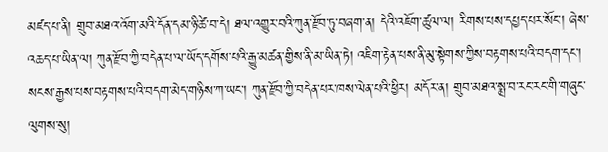མཛད་པ་ནི། གྲུབ་མཐའ་འོག་མའི་དོན་དམ་ཉི་ཚེ་བ་དེ། ཐལ་འགྱུར་བའི་ཀུན་རྫོབ་ཏུ་བཞག་ན། དེའི་འཇོག་ཚུལ་ལ། རིགས་པས་དཔྱད་པར་སོང་། ཞེས་འཆད་པ་ཡིན་ལ། ཀུན་རྫོབ་ཀྱི་བདེན་པ་ལ་ཡོད་དགོས་པའི་རྒྱུ་མཚན་གྱིས་ནི་མ་ཡིན་ཏེ། འཇིག་རྟེན་པས་ནི་མུ་སྟེགས་ཀྱིས་བརྟགས་པའི་བདག་དང་། སངས་རྒྱས་པས་བརྟགས་པའི་བདག་མེད་གཉིས་ཀ་ཡང་། ཀུན་རྫོབ་ཀྱི་བདེན་པར་ཁས་ལེན་པའི་ཕྱིར། མདོར་ན། གྲུབ་མཐའ་སྨྲ་བ་རང་རང་གི་གཞུང་ལུགས་སུ།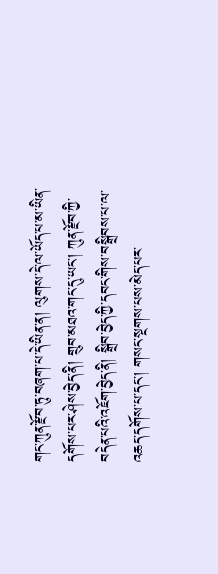གང་ཀུན་རྫོབ་ཏུ་བཞག་པ་དེ་ཡིན་ན། ལུགས་དེ་ལ་ཡོད་པ་མ་ཡིན་དགོས་པར་ཤེས་བྱེད་ནི། གྲུབ་མཐའ་གང་དུ་ཡང་། ཀུན་རྫོབ་ཀྱི་བདེན་པའི་འཇོག་བྱེད་ནི། སྒྲིབ་བྱེད་ཀྱི་དབང་གིས་བསྒྲིབས་པ་ལ་འཆད་དགོས་པ་དང་། གསང་སྔགས་པས་མེད་པར་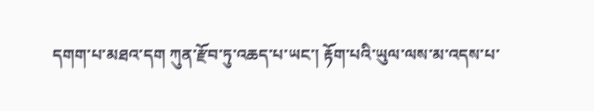དགག་པ་མཐའ་དག ཀུན་རྫོབ་ཏུ་འཆད་པ་ཡང་། རྟོག་པའི་ཡུལ་ལས་མ་འདས་པ་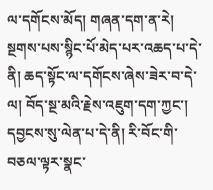ལ་དགོངས་མོད། གཞན་དག་ན་རེ། སྔགས་པས་སྙིང་པོ་མེད་པར་འཆད་པ་དེ་ནི། ཆད་སྟོང་ལ་དགོངས་ཞེས་ཟེར་བ་དེ་ལ། བོད་སྔ་མའི་རྗེས་འཇུག་དག་ཀྱང་། དབྱངས་སུ་ལེན་པ་དེ་ནི། རི་བོང་གི་བཅལ་ལྟར་སྣང་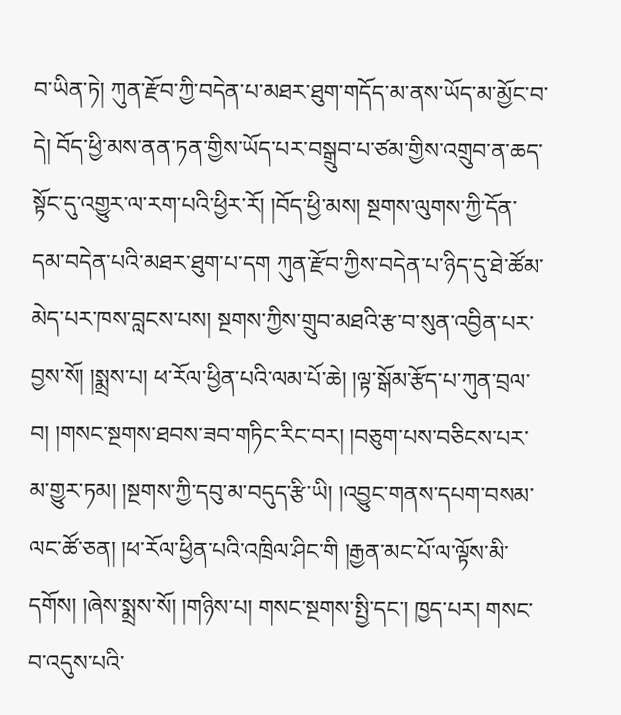བ་ཡིན་ཏེ། ཀུན་རྫོབ་ཀྱི་བདེན་པ་མཐར་ཐུག་གདོད་མ་ནས་ཡོད་མ་མྱོང་བ་དེ། བོད་ཕྱི་མས་ནན་ཏན་གྱིས་ཡོད་པར་བསྒྲུབ་པ་ཙམ་གྱིས་འགྲུབ་ན་ཆད་སྟོང་དུ་འགྱུར་ལ་རག་པའི་ཕྱིར་རོ། །བོད་ཕྱི་མས། སྔགས་ལུགས་ཀྱི་དོན་དམ་བདེན་པའི་མཐར་ཐུག་པ་དག ཀུན་རྫོབ་ཀྱིས་བདེན་པ་ཉིད་དུ་ཐེ་ཚོམ་མེད་པར་ཁས་བླངས་པས། སྔགས་ཀྱིས་གྲུབ་མཐའི་རྩ་བ་སུན་འབྱིན་པར་བྱས་སོ། །སྨྲས་པ། ཕ་རོལ་ཕྱིན་པའི་ལམ་པོ་ཆེ། །ལྟ་སྒོམ་རྩོད་པ་ཀུན་བྲལ་བ། །གསང་སྔགས་ཐབས་ཟབ་གཏིང་རིང་བར། །བཅུག་པས་བཅིངས་པར་མ་གྱུར་ཏམ། །སྔགས་ཀྱི་དབུ་མ་བདུད་རྩི་ཡི། །འབྱུང་གནས་དཔག་བསམ་ལང་ཚོ་ཅན། །ཕ་རོལ་ཕྱིན་པའི་འཁྲིལ་ཤིང་གི །རྒྱན་མང་པོ་ལ་ལྟོས་མི་དགོས། །ཞེས་སྨྲས་སོ། །གཉིས་པ། གསང་སྔགས་སྤྱི་དང་། ཁྱད་པར། གསང་བ་འདུས་པའི་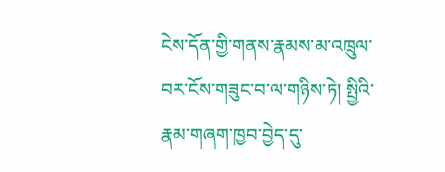ངེས་དོན་གྱི་གནས་རྣམས་མ་འཁྲུལ་བར་ངོས་གཟུང་བ་ལ་གཉིས་ཏེ། སྤྱིའི་རྣམ་གཞག་ཁྱབ་བྱེད་དུ་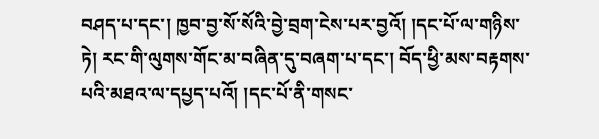བཤད་པ་དང་། ཁྱབ་བྱ་སོ་སོའི་བྱེ་བྲག་ངེས་པར་བྱའོ། །དང་པོ་ལ་གཉིས་ཏེ། རང་གི་ལུགས་གོང་མ་བཞིན་དུ་བཞག་པ་དང་། བོད་ཕྱི་མས་བརྟགས་པའི་མཐའ་ལ་དཔྱད་པའོ། །དང་པོ་ནི་གསང་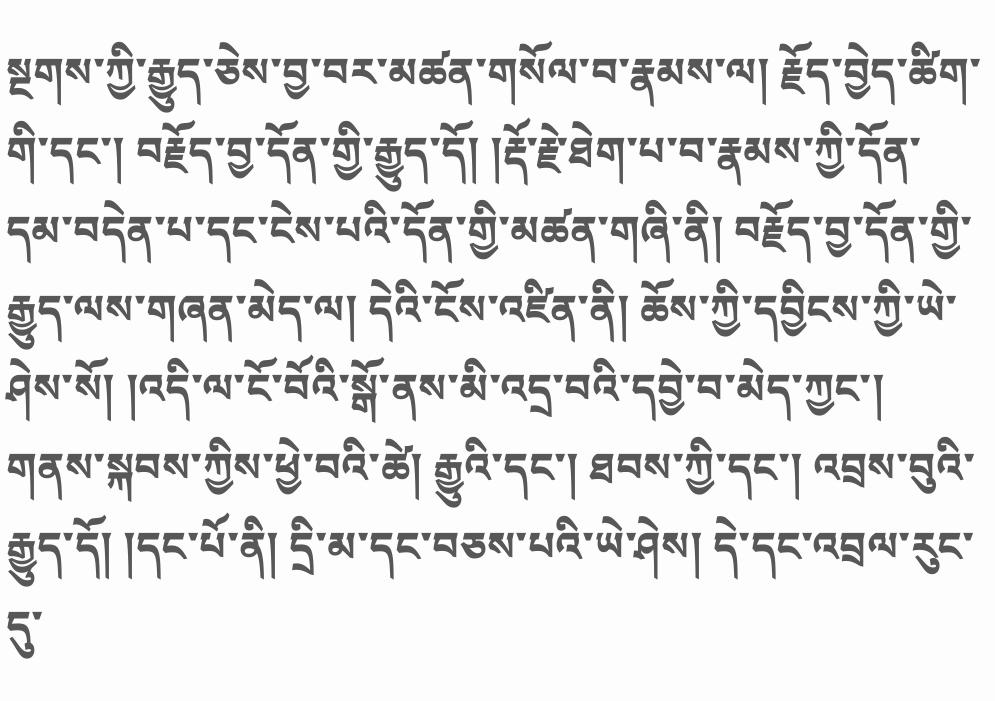སྔགས་ཀྱི་རྒྱུད་ཅེས་བྱ་བར་མཚན་གསོལ་བ་རྣམས་ལ། རྗོད་བྱེད་ཚིག་གི་དང་། བརྗོད་བྱ་དོན་གྱི་རྒྱུད་དོ། །རྡོ་རྗེ་ཐེག་པ་བ་རྣམས་ཀྱི་དོན་དམ་བདེན་པ་དང་ངེས་པའི་དོན་གྱི་མཚན་གཞི་ནི། བརྗོད་བྱ་དོན་གྱི་རྒྱུད་ལས་གཞན་མེད་ལ། དེའི་ངོས་འཛིན་ནི། ཆོས་ཀྱི་དབྱིངས་ཀྱི་ཡེ་ཤེས་སོ། །འདི་ལ་ངོ་བོའི་སྒོ་ནས་མི་འདྲ་བའི་དབྱེ་བ་མེད་ཀྱང་། གནས་སྐབས་ཀྱིས་ཕྱེ་བའི་ཚེ། རྒྱུའི་དང་། ཐབས་ཀྱི་དང་། འབྲས་བུའི་རྒྱུད་དོ། །དང་པོ་ནི། དྲི་མ་དང་བཅས་པའི་ཡེ་ཤེས། དེ་དང་འབྲལ་རུང་དུ་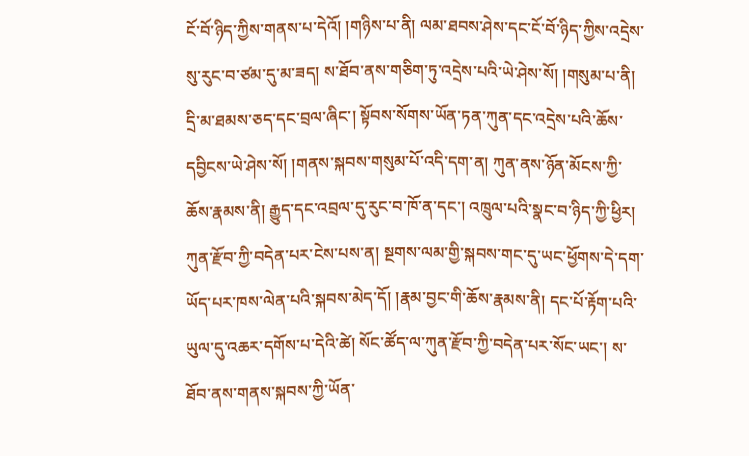ངོ་བོ་ཉིད་ཀྱིས་གནས་པ་དེའོ། །གཉིས་པ་ནི། ལམ་ཐབས་ཤེས་དང་ངོ་བོ་ཉིད་ཀྱིས་འདྲེས་སུ་རུང་བ་ཙམ་དུ་མ་ཟད། ས་ཐོབ་ནས་གཅིག་ཏུ་འདྲེས་པའི་ཡེ་ཤེས་སོ། །གསུམ་པ་ནི། དྲི་མ་ཐམས་ཅད་དང་བྲལ་ཞིང་། སྟོབས་སོགས་ཡོན་ཏན་ཀུན་དང་འདྲེས་པའི་ཆོས་དབྱིངས་ཡེ་ཤེས་སོ། །གནས་སྐབས་གསུམ་པོ་འདི་དག་ན། ཀུན་ནས་ཉོན་མོངས་ཀྱི་ཆོས་རྣམས་ནི། རྒྱུད་དང་འབྲལ་དུ་རུང་བ་ཁོ་ན་དང་། འཁྲུལ་པའི་སྣང་བ་ཉིད་ཀྱི་ཕྱིར། ཀུན་རྫོབ་ཀྱི་བདེན་པར་ངེས་པས་ན། སྔགས་ལམ་གྱི་སྐབས་གང་དུ་ཡང་ཕྱོགས་དེ་དག་ཡོད་པར་ཁས་ལེན་པའི་སྐབས་མེད་དོ། །རྣམ་བྱང་གི་ཆོས་རྣམས་ནི། དང་པོ་རྟོག་པའི་ཡུལ་དུ་འཆར་དགོས་པ་དེའི་ཚེ། སོང་ཚོད་ལ་ཀུན་རྫོབ་ཀྱི་བདེན་པར་སོང་ཡང་། ས་ཐོབ་ནས་གནས་སྐབས་ཀྱི་ཡོན་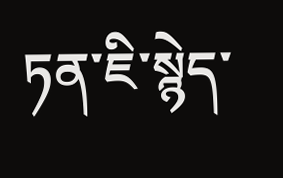ཏན་ཇི་སྙེད་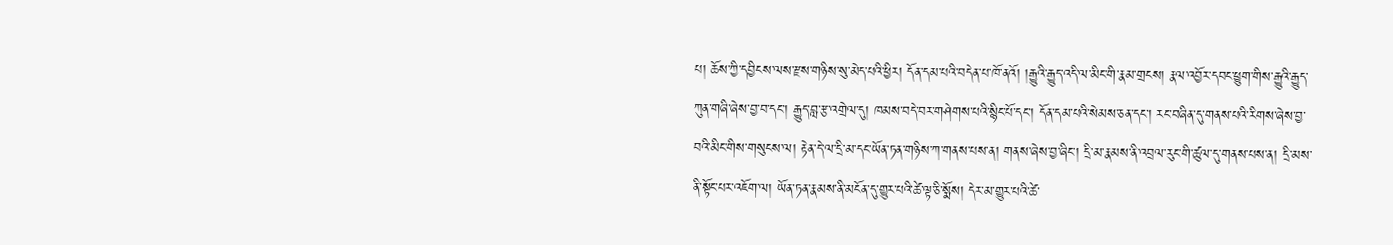པ། ཆོས་ཀྱི་དབྱིངས་ལས་རྫས་གཉིས་སུ་མེད་པའི་ཕྱིར། དོན་དམ་པའི་བདེན་པ་ཁོ་ནའོ། །རྒྱུའི་རྒྱུད་འདི་ལ་མིང་གི་རྣམ་གྲངས། རྣལ་འབྱོར་དབང་ཕྱུག་གིས་རྒྱུའི་རྒྱུད་ཀུན་གཞི་ཞེས་བྱ་བ་དང་། རྒྱུད་བླ་རྩ་འགྲེལ་དུ། ཁམས་བདེ་བར་གཤེགས་པའི་སྙིང་པོ་དང་། དོན་དམ་པའི་སེམས་ཅན་དང་། རང་བཞིན་དུ་གནས་པའི་རིགས་ཞེས་བྱ་བའི་མིང་གིས་གསུངས་ལ། རྟེན་དེ་ལ་དྲི་མ་དང་ཡོན་ཏན་གཉིས་ཀ་གནས་པས་ན། གནས་ཞེས་བྱ་ཞིང་། དྲི་མ་རྣམས་ནི་འབྲལ་རུང་གི་ཚུལ་དུ་གནས་པས་ན། དྲི་མས་ནི་སྟོང་པར་འཇོག་ལ། ཡོན་ཏན་རྣམས་ནི་མངོན་དུ་གྱུར་པའི་ཚེ་ལྟ་ཅི་སྨོས། དེར་མ་གྱུར་པའི་ཚེ་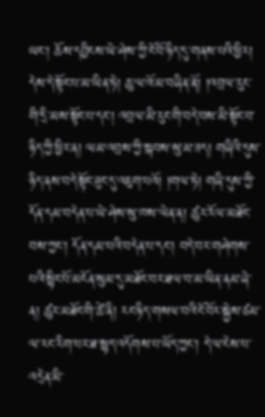ཡང་། ཆོས་དབྱིངས་ཡེ་ཤེས་ཀྱི་ངོ་བོ་ཉིད་དུ་གནས་པའི་ཕྱིར། དེས་དེ་སྟོང་པ་མ་ཡིན་ཏེ། ཆུ་ལ་འོ་མ་བཞིན་ནོ། །འབྲལ་རུང་གི་དྲི་མས་སྟོང་པ་དང་། འབྲལ་མི་རུང་གི་བདེ་བས་མི་སྟོང་བ་ཉིད་ཀྱི་ཕྱིར་ན། ལམ་འབྲས་ཀྱི་སྐབས་སུ་མ་ཟད། གཞིའི་དུས་ཉིད་ནས་བདེ་སྟོང་ཟུང་དུ་འཇུག་པའོ། །གལ་ཏེ། གཞི་དུས་ཀྱི་དོན་དམ་བདེན་པ་ཡེ་ཤེས་སུ་ཁས་ལེན་ན། ཚུར་རོལ་མཐོང་བས་ཀྱང་། དོན་དམ་པའི་བདེན་པ་དང་། བདེ་བར་གཤེགས་པའི་སྙིང་པོ་མངོན་སུམ་དུ་མཐོང་བར་ཐལ་བ་མ་ཡིན་ནམ་ཞེ་ན། ཚུར་མཐོང་གི་ཚེ་ནི། རང་ཉིད་གསལ་བའི་ངོ་བོར་སྐྱེས་ཙམ་ལ་རང་རིག་པར་ཐ་སྙད་འདོགས་པ་ཡོད་ཀྱང་། དེ་ལ་ངེས་པ་འདྲེན་མི་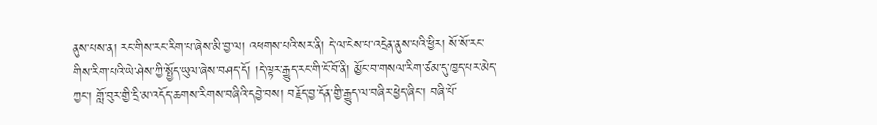ནུས་པས་ན། རང་གིས་རང་རིག་པ་ཞེས་མི་བྱ་ལ། འཕགས་པའི་སར་ནི། དེ་ལ་ངེས་པ་འདྲེན་ནུས་པའི་ཕྱིར། སོ་སོ་རང་གིས་རིག་པའི་ཡེ་ཤེས་ཀྱི་སྤྱོད་ཡུལ་ཞེས་བཤད་དོ། །དེ་ལྟར་རྒྱུད་རང་གི་ངོ་བོ་ནི། མྱོང་བ་གསལ་རིག་ཙམ་དུ་ཁྱད་པར་མེད་ཀྱང་། གློ་བུར་གྱི་དྲི་མ་འདོད་ཆགས་རིགས་བཞིའི་དབྱེ་བས། བརྗོད་བྱ་དོན་གྱི་རྒྱུད་ལ་བཞིར་ཕྱེད་ཞིང་། བཞི་པོ་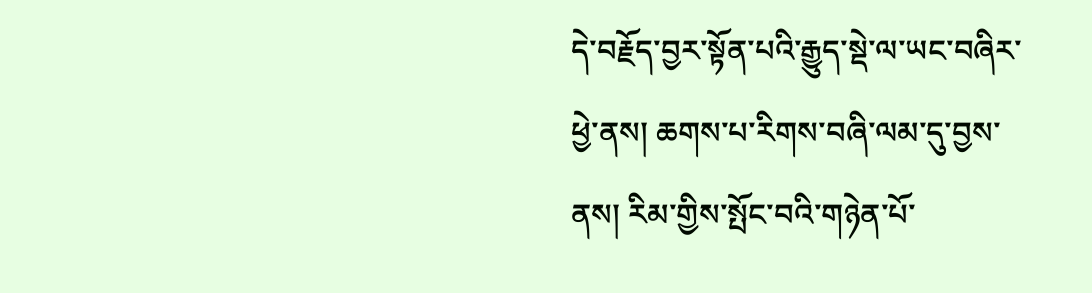དེ་བརྗོད་བྱར་སྟོན་པའི་རྒྱུད་སྡེ་ལ་ཡང་བཞིར་ཕྱེ་ནས། ཆགས་པ་རིགས་བཞི་ལམ་དུ་བྱས་ནས། རིམ་གྱིས་སྤོང་བའི་གཉེན་པོ་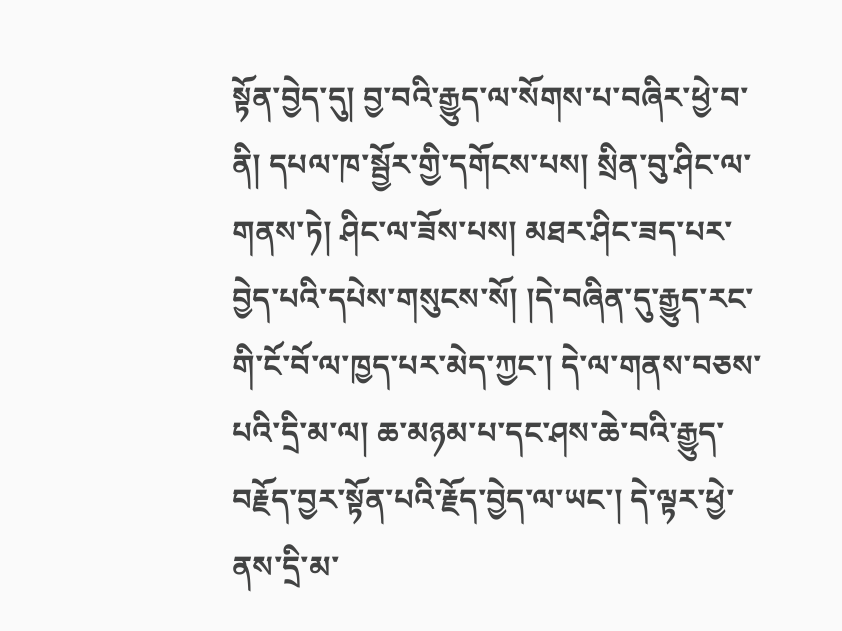སྟོན་བྱེད་དུ། བྱ་བའི་རྒྱུད་ལ་སོགས་པ་བཞིར་ཕྱེ་བ་ནི། དཔལ་ཁ་སྦྱོར་གྱི་དགོངས་པས། སྲིན་བུ་ཤིང་ལ་གནས་ཏེ། ཤིང་ལ་ཟོས་པས། མཐར་ཤིང་ཟད་པར་བྱེད་པའི་དཔེས་གསུངས་སོ། །དེ་བཞིན་དུ་རྒྱུད་རང་གི་ངོ་བོ་ལ་ཁྱད་པར་མེད་ཀྱང་། དེ་ལ་གནས་བཅས་པའི་དྲི་མ་ལ། ཆ་མཉམ་པ་དང་ཤས་ཆེ་བའི་རྒྱུད་བརྗོད་བྱར་སྟོན་པའི་རྗོད་བྱེད་ལ་ཡང་། དེ་ལྟར་ཕྱེ་ནས་དྲི་མ་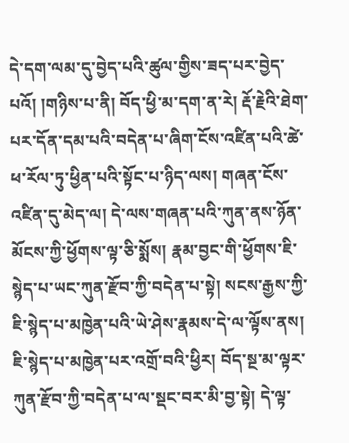དེ་དག་ལམ་དུ་བྱེད་པའི་ཚུལ་གྱིས་ཟད་པར་བྱེད་པའོ། །གཉིས་པ་ནི། བོད་ཕྱི་མ་དག་ན་རེ། རྡོ་རྗེའི་ཐེག་པར་དོན་དམ་པའི་བདེན་པ་ཞིག་ངོས་འཛིན་པའི་ཚེ་ཕ་རོལ་ཏུ་ཕྱིན་པའི་སྟོང་པ་ཉིད་ལས། གཞན་ངོས་འཛིན་དུ་མེད་ལ། དེ་ལས་གཞན་པའི་ཀུན་ནས་ཉོན་མོངས་ཀྱི་ཕྱོགས་ལྟ་ཅི་སྨོས། རྣམ་བྱང་གི་ཕྱོགས་ཇི་སྙེད་པ་ཡང་ཀུན་རྫོབ་ཀྱི་བདེན་པ་སྟེ། སངས་རྒྱས་ཀྱི་ཇི་སྙེད་པ་མཁྱེན་པའི་ཡེ་ཤེས་རྣམས་དེ་ལ་ལྟོས་ནས། ཇི་སྙེད་པ་མཁྱེན་པར་འགྲོ་བའི་ཕྱིར། བོད་སྔ་མ་ལྟར་ཀུན་རྫོབ་ཀྱི་བདེན་པ་ལ་སྡང་བར་མི་བྱ་སྟེ། དེ་ལྟ་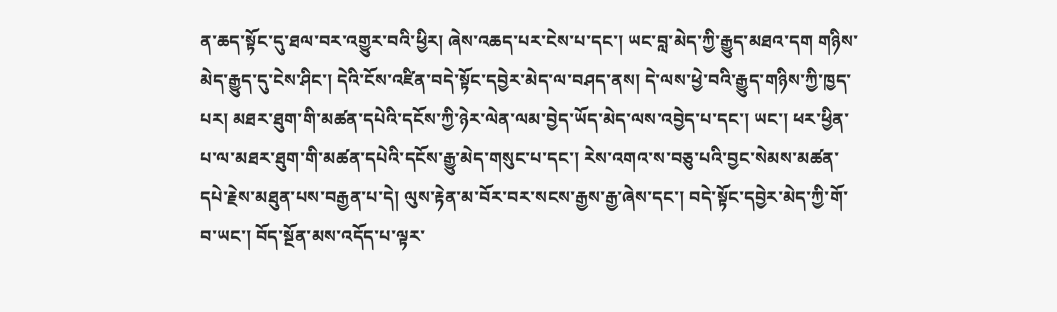ན་ཆད་སྟོང་དུ་ཐལ་བར་འགྱུར་བའི་ཕྱིར། ཞེས་འཆད་པར་ངེས་པ་དང་། ཡང་བླ་མེད་ཀྱི་རྒྱུད་མཐའ་དག གཉིས་མེད་རྒྱུད་དུ་ངེས་ཤིང་། དེའི་ངོས་འཛིན་བདེ་སྟོང་དབྱེར་མེད་ལ་བཤད་ནས། དེ་ལས་ཕྱེ་བའི་རྒྱུད་གཉིས་ཀྱི་ཁྱད་པར། མཐར་ཐུག་གི་མཚན་དཔེའི་དངོས་ཀྱི་ཉེར་ལེན་ལམ་བྱེད་ཡོད་མེད་ལས་འབྱེད་པ་དང་། ཡང་། ཕར་ཕྱིན་པ་ལ་མཐར་ཐུག་གི་མཚན་དཔེའི་དངོས་རྒྱུ་མེད་གསུང་པ་དང་། རེས་འགའ་ས་བཅུ་པའི་བྱང་སེམས་མཚན་དཔེ་རྗེས་མཐུན་པས་བརྒྱན་པ་དེ། ལུས་རྟེན་མ་བོར་བར་སངས་རྒྱས་རྒྱ་ཞེས་དང་། བདེ་སྟོང་དབྱེར་མེད་ཀྱི་གོ་བ་ཡང་། བོད་སྔོན་མས་འདོད་པ་ལྟར་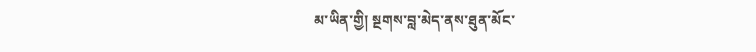མ་ཡིན་གྱི། སྔགས་བླ་མེད་ནས་ཐུན་མོང་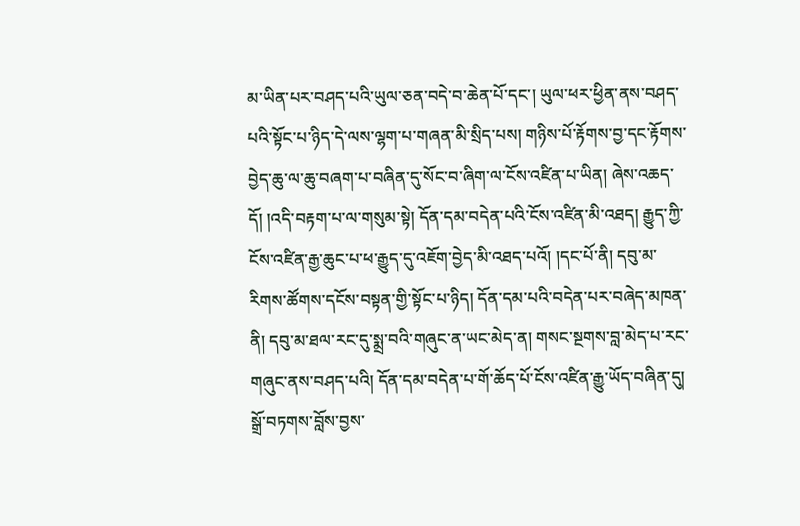མ་ཡིན་པར་བཤད་པའི་ཡུལ་ཅན་བདེ་བ་ཆེན་པོ་དང་། ཡུལ་ཕར་ཕྱིན་ནས་བཤད་པའི་སྟོང་པ་ཉིད་དེ་ལས་ལྷག་པ་གཞན་མི་སྲིད་པས། གཉིས་པོ་རྟོགས་བྱ་དང་རྟོགས་བྱེད་ཆུ་ལ་ཆུ་བཞག་པ་བཞིན་དུ་སོང་བ་ཞིག་ལ་ངོས་འཛིན་པ་ཡིན། ཞེས་འཆད་དོ། །འདི་བརྟག་པ་ལ་གསུམ་སྟེ། དོན་དམ་བདེན་པའི་ངོས་འཛིན་མི་འཐད། རྒྱུད་ཀྱི་ངོས་འཛིན་རྒྱ་ཆུང་པ་ཕ་རྒྱུད་དུ་འཇོག་བྱེད་མི་འཐད་པའོ། །དང་པོ་ནི། དབུ་མ་རིགས་ཚོགས་དངོས་བསྟན་གྱི་སྟོང་པ་ཉིད། དོན་དམ་པའི་བདེན་པར་བཞེད་མཁན་ནི། དབུ་མ་ཐལ་རང་དུ་སྨྲ་བའི་གཞུང་ན་ཡང་མེད་ན། གསང་སྔགས་བླ་མེད་པ་རང་གཞུང་ནས་བཤད་པའི། དོན་དམ་བདེན་པ་གོ་ཆོད་པོ་ངོས་འཛིན་རྒྱུ་ཡོད་བཞིན་དུ། སྒྲོ་བཏགས་བློས་བྱས་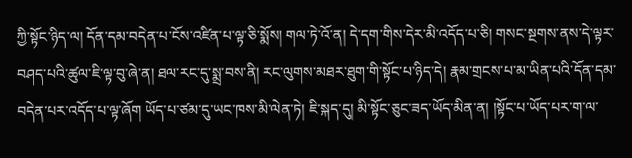ཀྱི་སྟོང་ཉིད་ལ། དོན་དམ་བདེན་པ་ངོས་འཛིན་པ་ལྟ་ཅི་སྨོས། གལ་ཏེ་འོ་ན། དེ་དག་གིས་དེར་མི་འདོད་པ་ཅི། གསང་སྔགས་ནས་དེ་ལྟར་བཤད་པའི་ཚུལ་ཇི་ལྟ་བུ་ཞེ་ན། ཐལ་རང་དུ་སྨྲ་བས་ནི། རང་ལུགས་མཐར་ཐུག་གི་སྟོང་པ་ཉིད་དེ། རྣམ་གྲངས་པ་མ་ཡིན་པའི་དོན་དམ་བདེན་པར་འདོད་པ་ལྟ་ཞོག ཡོད་པ་ཙམ་དུ་ཡང་ཁས་མི་ལེན་ཏེ། ཇི་སྐད་དུ། མི་སྟོང་ཅུང་ཟད་ཡོད་མིན་ན། །སྟོང་པ་ཡོད་པར་ག་ལ་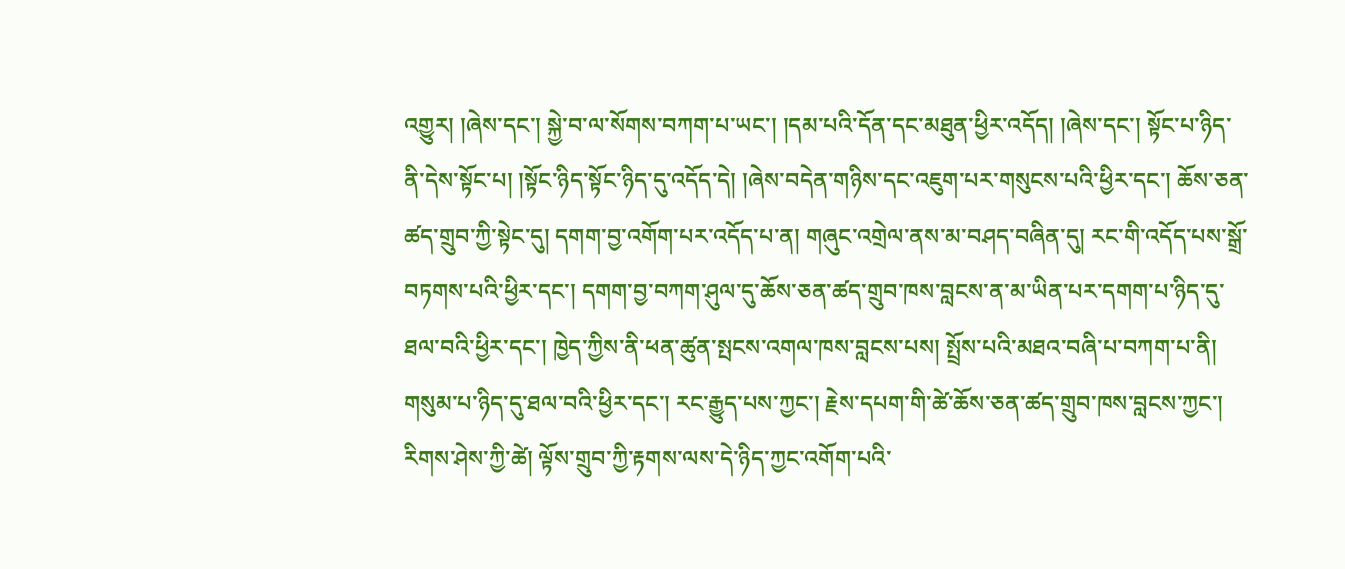འགྱུར། །ཞེས་དང་། སྐྱེ་བ་ལ་སོགས་བཀག་པ་ཡང་། །དམ་པའི་དོན་དང་མཐུན་ཕྱིར་འདོད། །ཞེས་དང་། སྟོང་པ་ཉིད་ནི་དེས་སྟོང་པ། །སྟོང་ཉིད་སྟོང་ཉིད་དུ་འདོད་དེ། །ཞེས་བདེན་གཉིས་དང་འཇུག་པར་གསུངས་པའི་ཕྱིར་དང་། ཆོས་ཅན་ཚད་གྲུབ་ཀྱི་སྟེང་དུ། དགག་བྱ་འགོག་པར་འདོད་པ་ན། གཞུང་འགྲེལ་ནས་མ་བཤད་བཞིན་དུ། རང་གི་འདོད་པས་སྒྲོ་བཏགས་པའི་ཕྱིར་དང་། དགག་བྱ་བཀག་ཤུལ་དུ་ཆོས་ཅན་ཚད་གྲུབ་ཁས་བླངས་ན་མ་ཡིན་པར་དགག་པ་ཉིད་དུ་ཐལ་བའི་ཕྱིར་དང་། ཁྱེད་ཀྱིས་ནི་ཕན་ཚུན་སྤངས་འགལ་ཁས་བླངས་པས། སྤྲོས་པའི་མཐའ་བཞི་པ་བཀག་པ་ནི། གསུམ་པ་ཉིད་དུ་ཐལ་བའི་ཕྱིར་དང་། རང་རྒྱུད་པས་ཀྱང་། རྗེས་དཔག་གི་ཚེ་ཆོས་ཅན་ཚད་གྲུབ་ཁས་བླངས་ཀྱང་། རིགས་ཤེས་ཀྱི་ཚེ། ལྟོས་གྲུབ་ཀྱི་རྟགས་ལས་དེ་ཉིད་ཀྱང་འགོག་པའི་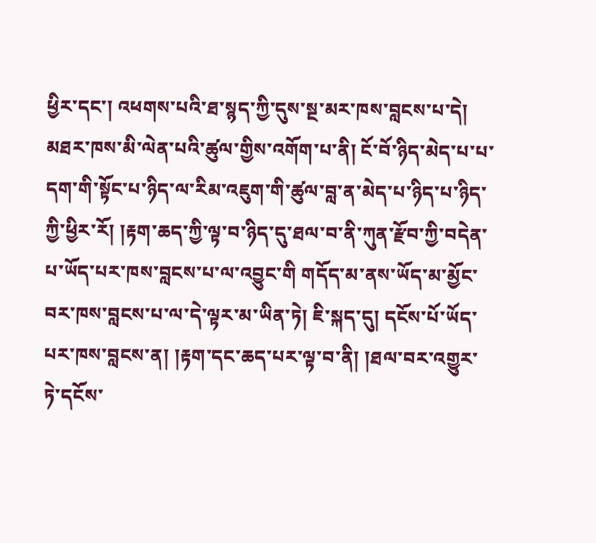ཕྱིར་དང་། འཕགས་པའི་ཐ་སྙད་ཀྱི་དུས་སྔ་མར་ཁས་བླངས་པ་དེ། མཐར་ཁས་མི་ལེན་པའི་ཚུལ་གྱིས་འགོག་པ་ནི། ངོ་བོ་ཉིད་མེད་པ་པ་དག་གི་སྟོང་པ་ཉིད་ལ་རིམ་འཇུག་གི་ཚུལ་བླ་ན་མེད་པ་ཉིད་པ་ཉིད་ཀྱི་ཕྱིར་རོ། །རྟག་ཆད་ཀྱི་ལྟ་བ་ཉིད་དུ་ཐལ་བ་ནི་ཀུན་རྫོབ་ཀྱི་བདེན་པ་ཡོད་པར་ཁས་བླངས་པ་ལ་འབྱུང་གི གདོད་མ་ནས་ཡོད་མ་མྱོང་བར་ཁས་བླངས་པ་ལ་དེ་ལྟར་མ་ཡིན་ཏེ། ཇི་སྐད་དུ། དངོས་པོ་ཡོད་པར་ཁས་བླངས་ན། །རྟག་དང་ཆད་པར་ལྟ་བ་ནི། །ཐལ་བར་འགྱུར་ཏེ་དངོས་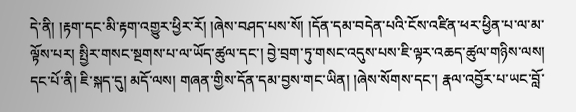དེ་ནི། །རྟག་དང་མི་རྟག་འགྱུར་ཕྱིར་རོ། །ཞེས་བཤད་པས་སོ། །དོན་དམ་བདེན་པའི་ངོས་འཛིན་ཕར་ཕྱིན་པ་ལ་མ་ལྟོས་པར། སྤྱིར་གསང་སྔགས་པ་ལ་ཡོད་ཚུལ་དང་། བྱེ་བྲག་ཏུ་གསང་འདུས་པས་ཇི་ལྟར་འཆད་ཚུལ་གཉིས་ལས། དང་པོ་ནི། ཇི་སྐད་དུ། མདོ་ལས། གཞན་གྱིས་དོན་དམ་བྱས་གང་ཡིན། །ཞེས་སོགས་དང་། རྣལ་འབྱོར་པ་ཡང་བློ་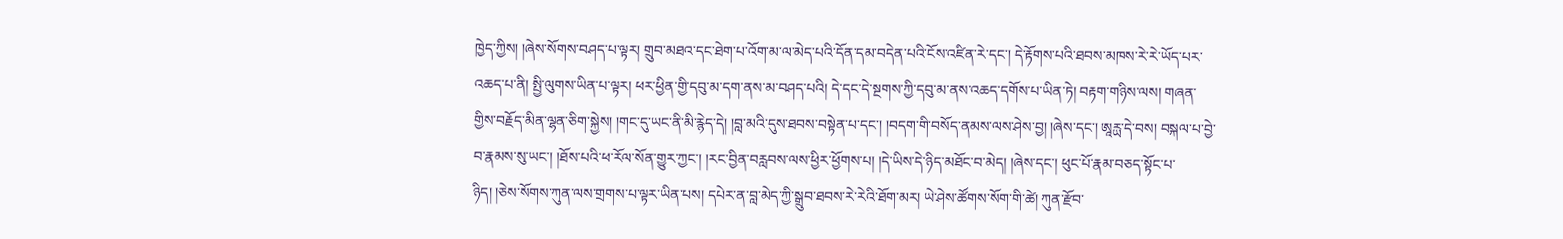ཁྱེད་ཀྱིས། །ཞེས་སོགས་བཤད་པ་ལྟར། གྲུབ་མཐའ་དང་ཐེག་པ་འོག་མ་ལ་མེད་པའི་དོན་དམ་བདེན་པའི་ངོས་འཛིན་རེ་དང་། དེ་རྟོགས་པའི་ཐབས་མཁས་རེ་རེ་ཡོད་པར་འཆད་པ་ནི། སྤྱི་ལུགས་ཡིན་པ་ལྟར། ཕར་ཕྱིན་གྱི་དབུ་མ་དག་ནས་མ་བཤད་པའི། དེ་དང་དེ་སྔགས་ཀྱི་དབུ་མ་ནས་འཆད་དགོས་པ་ཡིན་ཏེ། བརྟག་གཉིས་ལས། གཞན་གྱིས་བརྗོད་མིན་ལྷན་ཅིག་སྐྱེས། །གང་དུ་ཡང་ནི་མི་རྙེད་དེ། །བླ་མའི་དུས་ཐབས་བསྟེན་པ་དང་། །བདག་གི་བསོད་ནམས་ལས་ཤེས་བྱ། །ཞེས་དང་། ཨཱརྻ་དེ་བས། བསྐལ་པ་བྱེ་བ་རྣམས་སུ་ཡང་། །ཐོས་པའི་ཕ་རོལ་སོན་གྱུར་ཀྱང་། །རང་བྱིན་བརླབས་ལས་ཕྱིར་ཕྱོགས་པ། །དེ་ཡིས་དེ་ཉིད་མཐོང་བ་མེད། །ཞེས་དང་། ཕུང་པོ་རྣམ་བཅད་སྟོང་པ་ཉིད། །ཅེས་སོགས་ཀུན་ལས་གྲགས་པ་ལྟར་ཡིན་པས། དཔེར་ན་བླ་མེད་ཀྱི་སྒྲུབ་ཐབས་རེ་རེའི་ཐོག་མར། ཡེ་ཤེས་ཚོགས་སོག་གི་ཚེ། ཀུན་རྫོབ་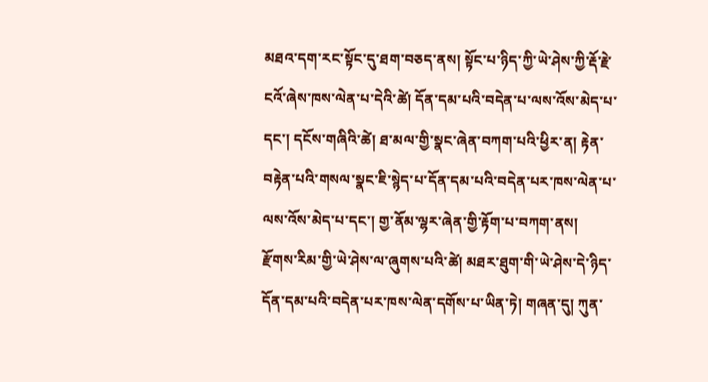མཐའ་དག་རང་སྟོང་དུ་ཐག་བཅད་ནས། སྟོང་པ་ཉིད་ཀྱི་ཡེ་ཤེས་ཀྱི་རྡོ་རྗེ་ངའོ་ཞེས་ཁས་ལེན་པ་དེའི་ཚེ། དོན་དམ་པའི་བདེན་པ་ལས་འོས་མེད་པ་དང་། དངོས་གཞིའི་ཚེ། ཐ་མལ་གྱི་སྣང་ཞེན་བཀག་པའི་ཕྱིར་ན། རྟེན་བརྟེན་པའི་གསལ་སྣང་ཇི་སྙེད་པ་དོན་དམ་པའི་བདེན་པར་ཁས་ལེན་པ་ལས་འོས་མེད་པ་དང་། གྱ་ནོམ་ལྷར་ཞེན་གྱི་རྟོག་པ་བཀག་ནས། རྫོགས་རིམ་གྱི་ཡེ་ཤེས་ལ་ཞུགས་པའི་ཚེ། མཐར་ཐུག་གི་ཡེ་ཤེས་དེ་ཉིད་དོན་དམ་པའི་བདེན་པར་ཁས་ལེན་དགོས་པ་ཡིན་ཏེ། གཞན་དུ། ཀུན་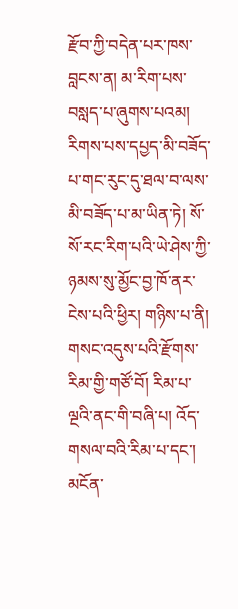རྫོབ་ཀྱི་བདེན་པར་ཁས་བླངས་ན། མ་རིག་པས་བསླད་པ་ཞུགས་པའམ། རིགས་པས་དཔྱད་མི་བཟོད་པ་གང་རུང་དུ་ཐལ་བ་ལས་མི་བཟོད་པ་མ་ཡིན་ཏེ། སོ་སོ་རང་རིག་པའི་ཡེ་ཤེས་ཀྱི་ཉམས་སུ་མྱོང་བྱ་ཁོ་ནར་ངེས་པའི་ཕྱིར། གཉིས་པ་ནི། གསང་འདུས་པའི་རྫོགས་རིམ་གྱི་གཙོ་བོ། རིམ་པ་ལྔའི་ནང་གི་བཞི་པ། འོད་གསལ་བའི་རིམ་པ་དང་། མངོན་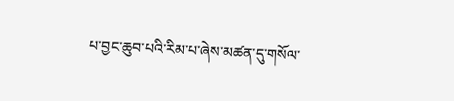པ་བྱང་ཆུབ་པའི་རིམ་པ་ཞེས་མཚན་དུ་གསོལ་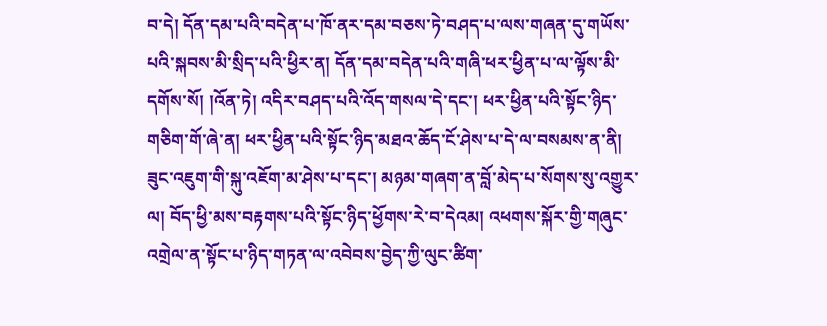བ་དེ། དོན་དམ་པའི་བདེན་པ་ཁོ་ནར་དམ་བཅས་ཏེ་བཤད་པ་ལས་གཞན་དུ་གཡོས་པའི་སྐབས་མི་སྲིད་པའི་ཕྱིར་ན། དོན་དམ་བདེན་པའི་གཞི་ཕར་ཕྱིན་པ་ལ་ལྟོས་མི་དགོས་སོ། །འོན་ཏེ། འདིར་བཤད་པའི་འོད་གསལ་དེ་དང་། ཕར་ཕྱིན་པའི་སྟོང་ཉིད་གཅིག་གོ་ཞེ་ན། ཕར་ཕྱིན་པའི་སྟོང་ཉིད་མཐའ་ཆོད་ངོ་ཤེས་པ་དེ་ལ་བསམས་ན་ནི། ཟུང་འཇུག་གི་སྐུ་འཇོག་མ་ཤེས་པ་དང་། མཉམ་གཞག་ན་བློ་མེད་པ་སོགས་སུ་འགྱུར་ལ། བོད་ཕྱི་མས་བརྟགས་པའི་སྟོང་ཉིད་ཕྱོགས་རེ་བ་དེའམ། འཕགས་སྐོར་གྱི་གཞུང་འགྲེལ་ན་སྟོང་པ་ཉིད་གཏན་ལ་འབེབས་བྱེད་ཀྱི་ལུང་ཚིག་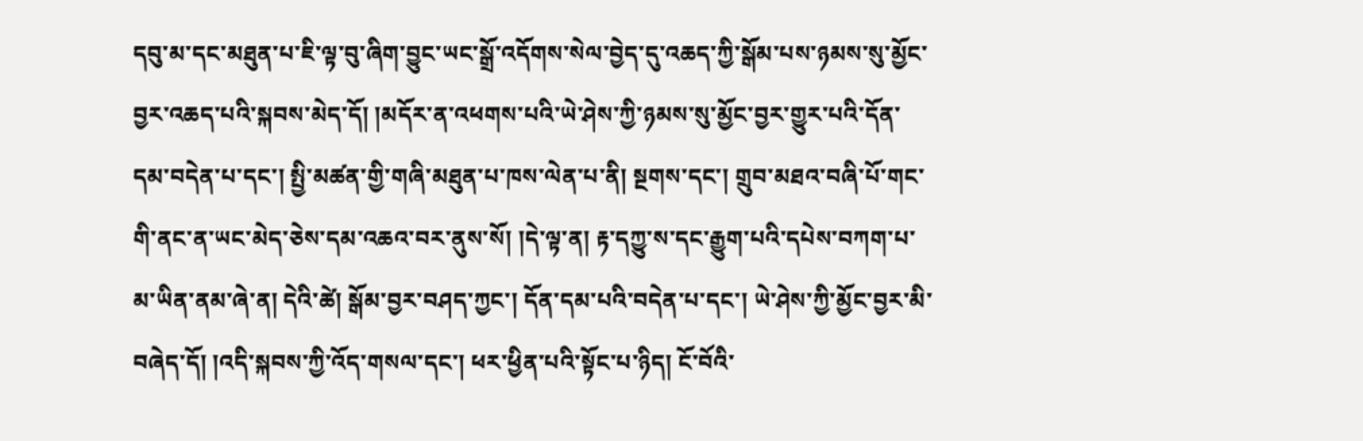དབུ་མ་དང་མཐུན་པ་ཇི་ལྟ་བུ་ཞིག་བྱུང་ཡང་སྒྲོ་འདོགས་སེལ་བྱེད་དུ་འཆད་ཀྱི་སྒོམ་པས་ཉམས་སུ་མྱོང་བྱར་འཆད་པའི་སྐབས་མེད་དོ། །མདོར་ན་འཕགས་པའི་ཡེ་ཤེས་ཀྱི་ཉམས་སུ་མྱོང་བྱར་གྱུར་པའི་དོན་དམ་བདེན་པ་དང་། སྤྱི་མཚན་གྱི་གཞི་མཐུན་པ་ཁས་ལེན་པ་ནི། སྔགས་དང་། གྲུབ་མཐའ་བཞི་པོ་གང་གི་ནང་ན་ཡང་མེད་ཅེས་དམ་འཆའ་བར་ནུས་སོ། །དེ་ལྟ་ན། རྟ་དཀྱུ་ས་དང་རྒྱུག་པའི་དཔེས་བཀག་པ་མ་ཡིན་ནམ་ཞེ་ན། དེའི་ཚེ། སྒོམ་བྱར་བཤད་ཀྱང་། དོན་དམ་པའི་བདེན་པ་དང་། ཡེ་ཤེས་ཀྱི་མྱོང་བྱར་མི་བཞེད་དོ། །འདི་སྐབས་ཀྱི་འོད་གསལ་དང་། ཕར་ཕྱིན་པའི་སྟོང་པ་ཉིད། ངོ་བོའི་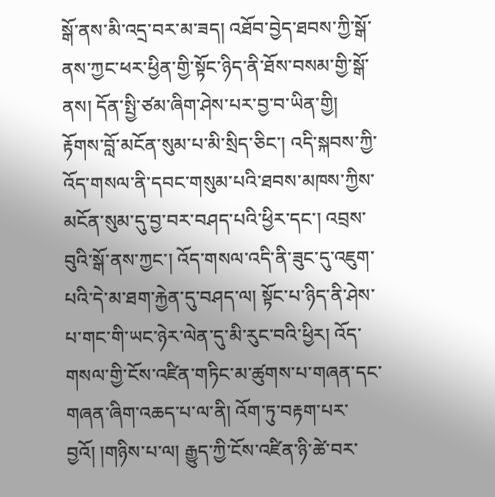སྒོ་ནས་མི་འདྲ་བར་མ་ཟད། འཐོབ་བྱེད་ཐབས་ཀྱི་སྒོ་ནས་ཀྱང་ཕར་ཕྱིན་གྱི་སྟོང་ཉིད་ནི་ཐོས་བསམ་གྱི་སྒོ་ནས། དོན་སྤྱི་ཙམ་ཞིག་ཤེས་པར་བྱ་བ་ཡིན་གྱི། རྟོགས་བློ་མངོན་སུམ་པ་མི་སྲིད་ཅིང་། འདི་སྐབས་ཀྱི་འོད་གསལ་ནི་དབང་གསུམ་པའི་ཐབས་མཁས་ཀྱིས་མངོན་སུམ་དུ་བྱ་བར་བཤད་པའི་ཕྱིར་དང་། འབྲས་བུའི་སྒོ་ནས་ཀྱང་། འོད་གསལ་འདི་ནི་ཟུང་དུ་འཇུག་པའི་དེ་མ་ཐག་རྐྱེན་དུ་བཤད་ལ། སྟོང་པ་ཉིད་ནི་ཤེས་པ་གང་གི་ཡང་ཉེར་ལེན་དུ་མི་རུང་བའི་ཕྱིར། འོད་གསལ་གྱི་ངོས་འཛིན་གཏིང་མ་ཚུགས་པ་གཞན་དང་གཞན་ཞིག་འཆད་པ་ལ་ནི། འོག་ཏུ་བརྟག་པར་བྱའོ། །གཉིས་པ་ལ། རྒྱུད་ཀྱི་ངོས་འཛིན་ཉི་ཚེ་བར་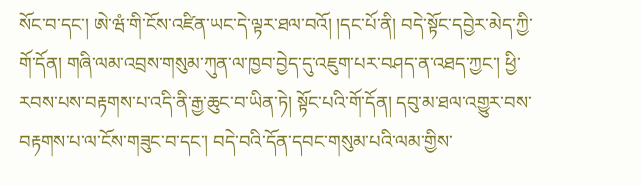སོང་བ་དང་། ཨེ་ཝཾ་གི་ངོས་འཛིན་ཡང་དེ་ལྟར་ཐལ་བའོ། །དང་པོ་ནི། བདེ་སྟོང་དབྱེར་མེད་ཀྱི་གོ་དོན། གཞི་ལམ་འབྲས་གསུམ་ཀུན་ལ་ཁྱབ་བྱེད་དུ་འཇུག་པར་བཤད་ན་འཐད་ཀྱང་། ཕྱི་རབས་པས་བརྟགས་པ་འདི་ནི་རྒྱ་ཆུང་བ་ཡིན་ཏེ། སྟོང་པའི་གོ་དོན། དབུ་མ་ཐལ་འགྱུར་བས་བརྟགས་པ་ལ་ངོས་གཟུང་བ་དང་། བདེ་བའི་དོན་དབང་གསུམ་པའི་ལམ་གྱིས་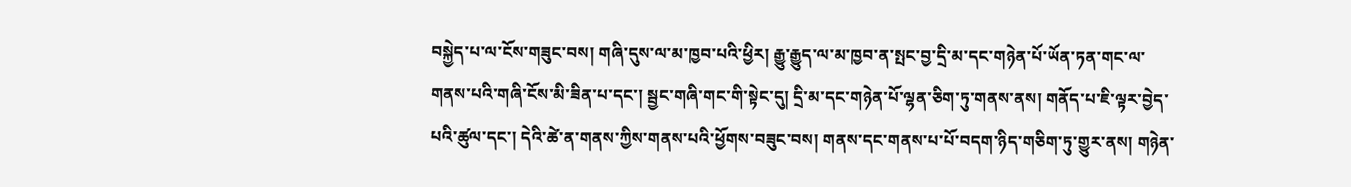བསྐྱེད་པ་ལ་ངོས་གཟུང་བས། གཞི་དུས་ལ་མ་ཁྱབ་པའི་ཕྱིར། རྒྱུ་རྒྱུད་ལ་མ་ཁྱབ་ན་སྤང་བྱ་དྲི་མ་དང་གཉེན་པོ་ཡོན་ཏན་གང་ལ་གནས་པའི་གཞི་ངོས་མི་ཟིན་པ་དང་། སྦྱང་གཞི་གང་གི་སྟེང་དུ། དྲི་མ་དང་གཉེན་པོ་ལྷན་ཅིག་ཏུ་གནས་ནས། གནོད་པ་ཇི་ལྟར་བྱེད་པའི་ཚུལ་དང་། དེའི་ཚེ་ན་གནས་ཀྱིས་གནས་པའི་ཕྱོགས་བཟུང་བས། གནས་དང་གནས་པ་པོ་བདག་ཉིད་གཅིག་ཏུ་གྱུར་ནས། གཉེན་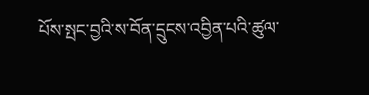པོས་སྤང་བྱའི་ས་བོན་དྲུངས་འབྱིན་པའི་ཚུལ་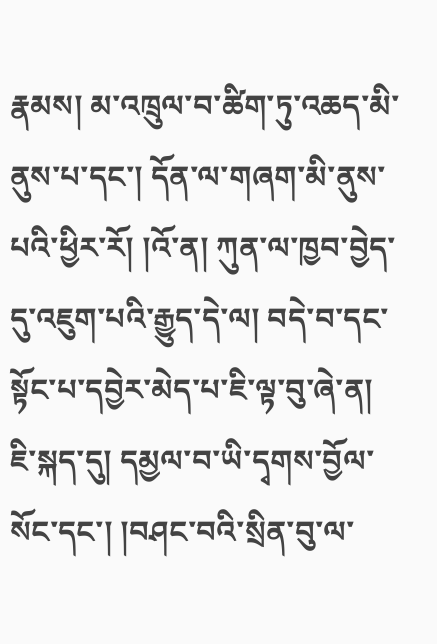རྣམས། མ་འཁྲུལ་བ་ཚིག་ཏུ་འཆད་མི་ནུས་པ་དང་། དོན་ལ་གཞག་མི་ནུས་པའི་ཕྱིར་རོ། །འོ་ན། ཀུན་ལ་ཁྱབ་བྱེད་དུ་འཇུག་པའི་རྒྱུད་དེ་ལ། བདེ་བ་དང་སྟོང་པ་དབྱེར་མེད་པ་ཇི་ལྟ་བུ་ཞེ་ན། ཇི་སྐད་དུ། དམྱལ་བ་ཡི་དྭགས་བྱོལ་སོང་དང་། །བཤང་བའི་སྲིན་བུ་ལ་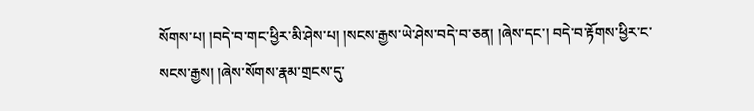སོགས་པ། །བདེ་བ་གང་ཕྱིར་མི་ཤེས་པ། །སངས་རྒྱས་ཡེ་ཤེས་བདེ་བ་ཅན། །ཞེས་དང་། བདེ་བ་རྟོགས་ཕྱིར་ང་སངས་རྒྱས། །ཞེས་སོགས་རྣམ་གྲངས་དུ་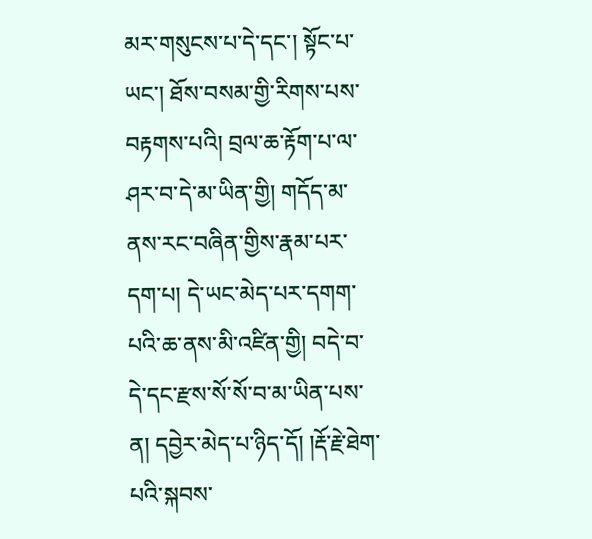མར་གསུངས་པ་དེ་དང་། སྟོང་པ་ཡང་། ཐོས་བསམ་གྱི་རིགས་པས་བརྟགས་པའི། བྲལ་ཆ་རྟོག་པ་ལ་ཤར་བ་དེ་མ་ཡིན་གྱི། གདོད་མ་ནས་རང་བཞིན་གྱིས་རྣམ་པར་དག་པ། དེ་ཡང་མེད་པར་དགག་པའི་ཆ་ནས་མི་འཛིན་གྱི། བདེ་བ་དེ་དང་རྫས་སོ་སོ་བ་མ་ཡིན་པས་ན། དབྱེར་མེད་པ་ཉིད་དོ། །རྡོ་རྗེ་ཐེག་པའི་སྐབས་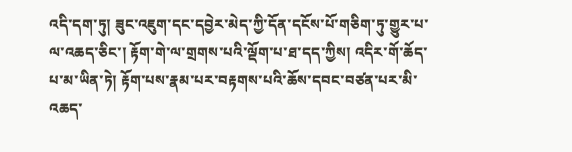འདི་དག་ཏུ། ཟུང་འཇུག་དང་དབྱེར་མེད་ཀྱི་དོན་དངོས་པོ་གཅིག་ཏུ་གྱུར་པ་ལ་འཆད་ཅིང་། རྟོག་གེ་ལ་གྲགས་པའི་ལྡོག་པ་ཐ་དད་ཀྱིས། འདིར་གོ་ཆོད་པ་མ་ཡིན་ཏེ། རྟོག་པས་རྣམ་པར་བརྟགས་པའི་ཆོས་དབང་བཙན་པར་མི་འཆད་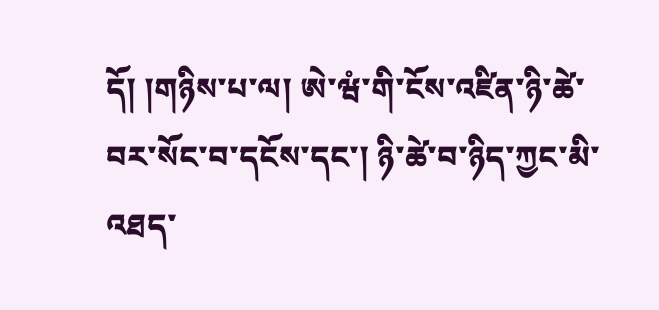དོ། །གཉིས་པ་ལ། ཨེ་ཝཾ་གི་ངོས་འཛིན་ཉི་ཚེ་བར་སོང་བ་དངོས་དང་། ཉི་ཚེ་བ་ཉིད་ཀྱང་མི་འཐད་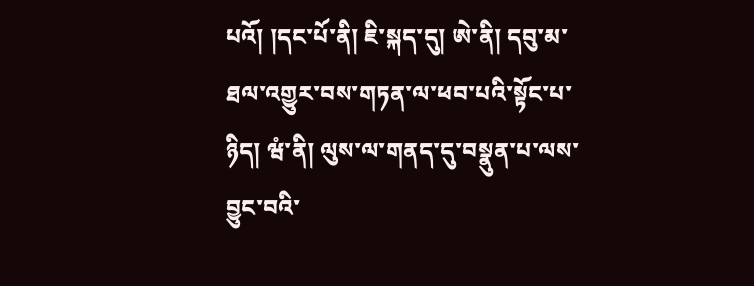པའོ། །དང་པོ་ནི། ཇི་སྐད་དུ། ཨེ་ནི། དབུ་མ་ཐལ་འགྱུར་བས་གཏན་ལ་ཕབ་པའི་སྟོང་པ་ཉིད། ཝཾ་ནི། ལུས་ལ་གནད་དུ་བསྣུན་པ་ལས་བྱུང་བའི་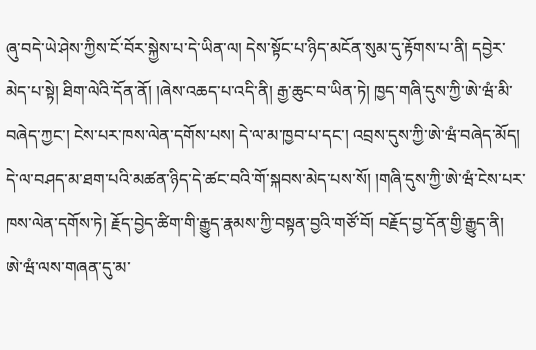ཞུ་བདེ་ཡེ་ཤེས་ཀྱིས་ངོ་བོར་སྐྱེས་པ་དེ་ཡིན་ལ། དེས་སྟོང་པ་ཉིད་མངོན་སུམ་དུ་རྟོགས་པ་ནི། དབྱེར་མེད་པ་སྟེ། ཐིག་ལེའི་དོན་ནོ། །ཞེས་འཆད་པ་འདི་ནི། རྒྱ་ཆུང་བ་ཡིན་ཏེ། ཁྱད་གཞི་དུས་ཀྱི་ཨེ་ཝཾ་མི་བཞེད་ཀྱང་། ངེས་པར་ཁས་ལེན་དགོས་པས། དེ་ལ་མ་ཁྱབ་པ་དང་། འབྲས་དུས་ཀྱི་ཨེ་ཝཾ་བཞེད་མོད། དེ་ལ་བཤད་མ་ཐག་པའི་མཚན་ཉིད་དེ་ཚང་བའི་གོ་སྐབས་མེད་པས་སོ། །གཞི་དུས་ཀྱི་ཨེ་ཝཾ་ངེས་པར་ཁས་ལེན་དགོས་ཏེ། རྗོད་བྱེད་ཚིག་གི་རྒྱུད་རྣམས་ཀྱི་བསྟན་བྱའི་གཙོ་བོ། བརྗོད་བྱ་དོན་གྱི་རྒྱུད་ནི། ཨེ་ཝཾ་ལས་གཞན་དུ་མ་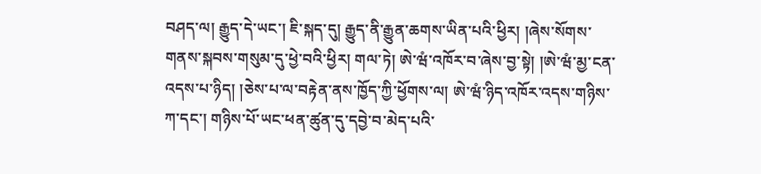བཤད་ལ། རྒྱུད་དེ་ཡང་། ཇི་སྐད་དུ། རྒྱུད་ནི་རྒྱུན་ཆགས་ཡིན་པའི་ཕྱིར། །ཞེས་སོགས་གནས་སྐབས་གསུམ་དུ་ཕྱེ་བའི་ཕྱིར། གལ་ཏེ། ཨེ་ཝཾ་འཁོར་བ་ཞེས་བྱ་སྟེ། །ཨེ་ཝཾ་མྱ་ངན་འདས་པ་ཉིད། །ཅེས་པ་ལ་བརྟེན་ནས་ཁྱོད་ཀྱི་ཕྱོགས་ལ། ཨེ་ཝཾ་ཉིད་འཁོར་འདས་གཉིས་ཀ་དང་། གཉིས་པོ་ཡང་ཕན་ཚུན་དུ་དབྱེ་བ་མེད་པའི་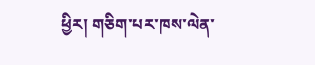ཕྱིར། གཅིག་པར་ཁས་ལེན་